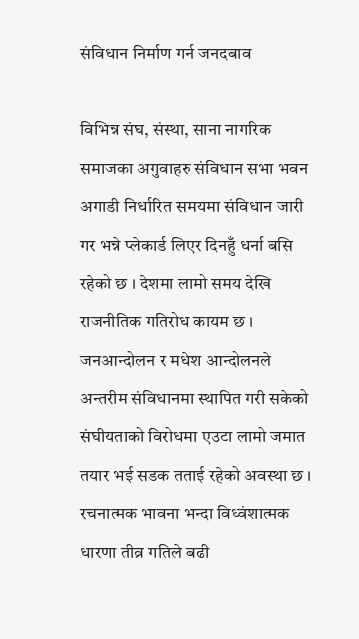संविधान निर्माण गर्न जनदबाव

विभिन्न संघ, संस्था, साना नागरिक समाजका अगुवाहरु संविधान सभा भवन अगाडी निर्धारित समयमा संविधान जारी गर भन्ने प्लेकार्ड लिएर दिनहुँ धर्ना बसि रहेको छ । देशमा लामो समय देखि राजनीतिक गतिरोध कायम छ । जनआन्दोलन र मधेश आन्दोलनले अन्तरीम संविधानमा स्थापित गरी सकेको संघीयताको विरोधमा एउटा लामो जमात तयार भई सडक तताई रहेको अवस्था छ । रचनात्मक भावना भन्दा विध्वंशात्मक धारणा तीव्र गतिले बढी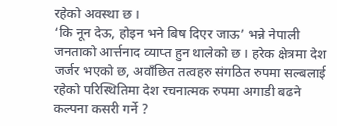रहेको अवस्था छ ।
‘कि नून देऊ, होइन भने बिष दिएर जाऊ’ भन्ने नेपाली जनताको आर्त्तनाद व्याप्त हुन थालेको छ । हरेक क्षेत्रमा देश जर्जर भएको छ, अवाँछित तत्वहरु संगठित रुपमा सल्बलाई रहेको परिस्थितिमा देश रचनात्मक रुपमा अगाडी बढने कल्पना कसरी गर्ने ?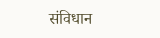संविधान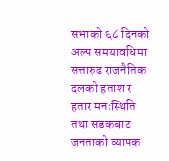सभाको ६८ दिनको अल्प समयावधिमा सत्तारुढ राजनैतिक दलको हताश र हतार मनःस्थिति तथा सडकबाट जनताको व्यापक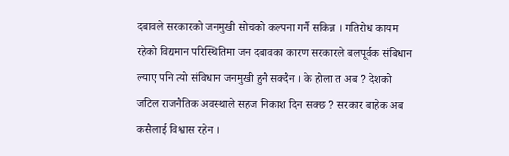दबावले सरकारको जनमुखी सोचको कल्पना गर्नै सकिन्न । गतिरोध कायम रहेको विद्यमान परिस्थितिमा जन दबावका कारण सरकारले बलपूर्वक संबिधान ल्याए पनि त्यो संविधान जनमुखी हुनै सक्दैन । के होला त अब ? देशको जटिल राजनैतिक अवस्थाले सहज निकाश दिन सक्छ ? सरकार बाहेक अब कसैलाई विश्वास रहेन ।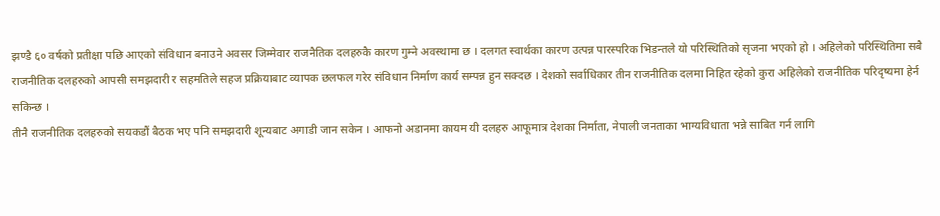झण्डै ६० वर्षको प्रतीक्षा पछि आएको संविधान बनाउने अवसर जिम्मेवार राजनैतिक दलहरुकै कारण गुम्ने अवस्थामा छ । दलगत स्वार्थका कारण उत्पन्न पारस्परिक भिडन्तले यो परिस्थितिको सृजना भएको हो । अहिलेको परिस्थितिमा सबै राजनीतिक दलहरुको आपसी समझदारी र सहमतिले सहज प्रक्रियाबाट व्यापक छलफल गरेर संविधान निर्माण कार्य सम्पन्न हुन सक्दछ । देशको सर्वाधिकार तीन राजनीतिक दलमा निहित रहेको कुरा अहिलेको राजनीतिक परिदृष्यमा हेर्न सकिन्छ ।
तीनै राजनीतिक दलहरुको सयकडौं बैठक भए पनि समझदारी शून्यबाट अगाडी जान सकेन । आफनो अडानमा कायम यी दलहरु आफूमात्र देशका निर्माता, नेपाली जनताका भाग्यविधाता भन्ने साबित गर्न लागि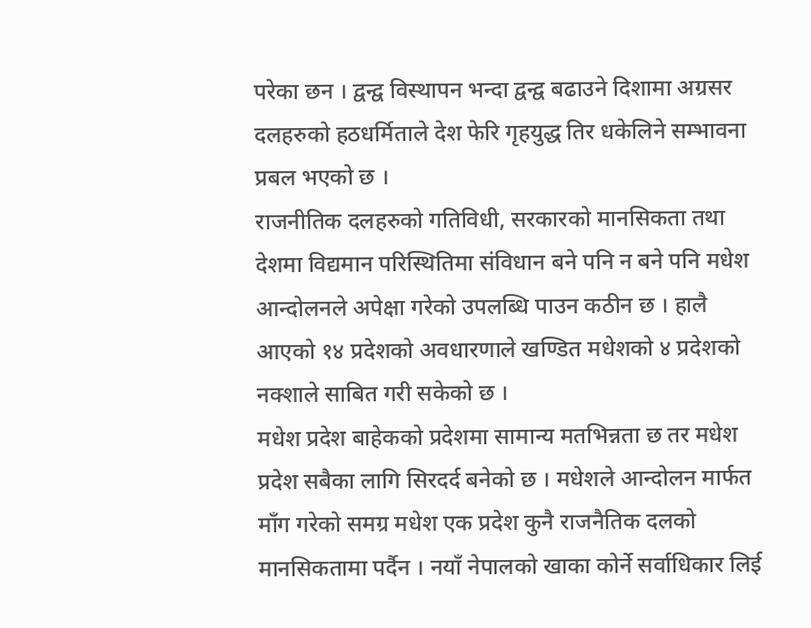परेका छन । द्वन्द्व विस्थापन भन्दा द्वन्द्व बढाउने दिशामा अग्रसर दलहरुको हठधर्मिताले देश फेरि गृहयुद्ध तिर धकेलिने सम्भावना प्रबल भएको छ ।
राजनीतिक दलहरुको गतिविधी, सरकारको मानसिकता तथा देशमा विद्यमान परिस्थितिमा संविधान बने पनि न बने पनि मधेश आन्दोलनले अपेक्षा गरेको उपलब्धि पाउन कठीन छ । हालै आएको १४ प्रदेशको अवधारणाले खण्डित मधेशको ४ प्रदेशको नक्शाले साबित गरी सकेको छ ।
मधेश प्रदेश बाहेकको प्रदेशमा सामान्य मतभिन्नता छ तर मधेश प्रदेश सबैका लागि सिरदर्द बनेको छ । मधेशले आन्दोलन मार्फत माँग गरेको समग्र मधेश एक प्रदेश कुनै राजनैतिक दलको मानसिकतामा पर्दैन । नयाँ नेपालको खाका कोर्ने सर्वाधिकार लिई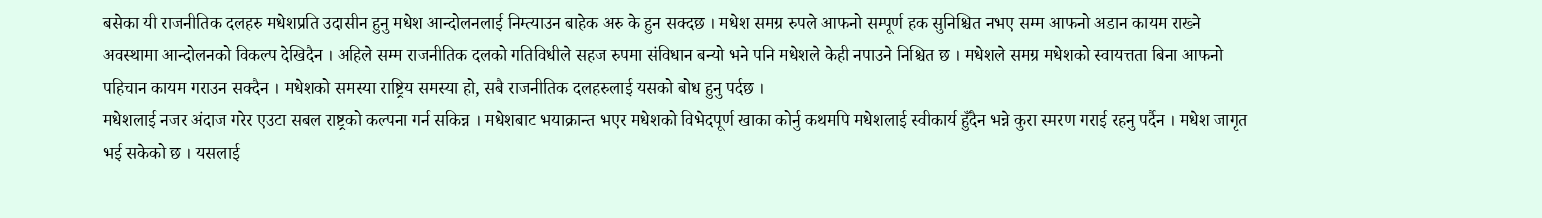बसेका यी राजनीतिक दलहरु मधेशप्रति उदासीन हुनु मधेश आन्दोलनलाई निम्त्याउन बाहेक अरु के हुन सक्दछ । मधेश समग्र रुपले आफनो सम्पूर्ण हक सुनिश्चित नभए सम्म आफनो अडान कायम राख्ने अवस्थामा आन्दोलनको विकल्प देखिदैन । अहिले सम्म राजनीतिक दलको गतिविधीले सहज रुपमा संविधान बन्यो भने पनि मधेशले केही नपाउने निश्चित छ । मधेशले समग्र मधेशको स्वायत्तता बिना आफनो पहिचान कायम गराउन सक्दैन । मधेशको समस्या राष्ट्रिय समस्या हो, सबै राजनीतिक दलहरुलाई यसको बोध हुनु पर्दछ ।
मधेशलाई नजर अंदाज गरेर एउटा सबल राष्ट्रको कल्पना गर्न सकिन्न । मधेशबाट भयाक्रान्त भएर मधेशको विभेदपूर्ण खाका कोर्नु कथमपि मधेशलाई स्वीकार्य हुँदैन भन्ने कुरा स्मरण गराई रहनु पर्दैन । मधेश जागृत भई सकेको छ । यसलाई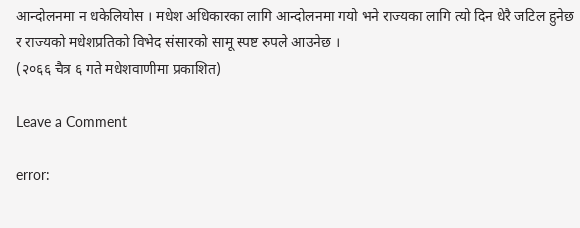आन्दोलनमा न धकेलियोस । मधेश अधिकारका लागि आन्दोलनमा गयो भने राज्यका लागि त्यो दिन धेरै जटिल हुनेछ र राज्यको मधेशप्रतिको विभेद संसारको सामू स्पष्ट रुपले आउनेछ ।
(२०६६ चैत्र ६ गते मधेशवाणीमा प्रकाशित)

Leave a Comment

error: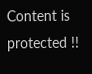Content is protected !!